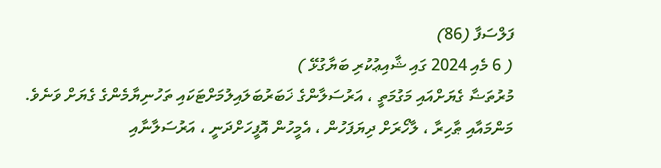ފަލްސަފާ (86)
( 6 މެއި 2024 ގައި ޝާއިޢުކުރި ބަޔާގުޅޭ )
މުރުތަޟާ ގެޔަށްއައި މަގުމަތީ ، އަރުސަލާންގެ ޚަބަރުބަލައިލުމަށްޓަކައި ތަހުނިޔާމެންގެ ގެޔަށް ވަނެވެ. މަންމައާއި ޠާހިރާ ، ލާހޯރަށް ދިޔަފަހުން ، އެމީހުން އޮފީހަށްދަނީ ، އަރުސަލާނާއި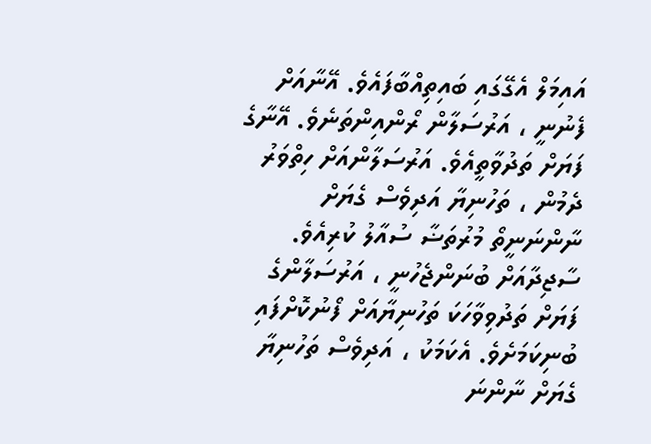އައިމަލް އެގޭގައި ބައިތިއްބާފައެވެ. އޭނާއަށް ފެނުނީ ، އަރުސަލާން ރޯންއިންތަނެވެ. އޭނާގެ ފަޔަށް ތަދުވާތީއެވެ. އަރުސަލާންއަށް ހިތްވަރު ދެމުން ، ތަހުނިޔާ އަދިވެސް ގެޔަށް ނާންނަނީތޯ މުރުތަޟާ ސުއާލު ކުރިއެވެ. ސާޖިދާއަށް ބުނަންޖެހުނީ ، އަރުސަލާންގެ ފަޔަށް ތަދުވިވާހަކަ ތަހުނިޔާއަށް ފޯނުކޮށްފައި ބުނިކަމަށެވެ. އެކަމަކު ، އަދިވެސް ތަހުނިޔާ ގެޔަށް ނާންނަ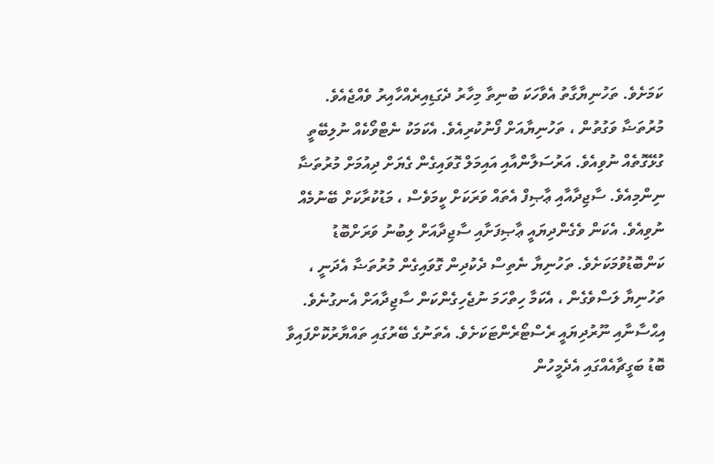ކަމަށެވެ. ތަހުނިޔާގާތު އެވާހަކަ ބުނިތާ މިހާރު ދެގަޑިއިރެއްހާއިރު ވެއްޖެއެވެ.
މުރުތަޟާ ވަގުތުން ، ތަހުނިޔާއަށް ފޯނުކުރިއެވެ. އެކަމަކު ނެޓްވޯކެއް ނުލިބޭތީ ގުޅޭގޮތެއް ނުވިއެވެ. އަރުސަލާންއާއި އައިމަލް ގޮވައިގެން ގެޔަށް ދިއުމަށް މުރުތަޟާ ނިންމިއެވެ. ސާޖިދާއާއި ޢާޞިފް އެތައް ވަރަކަށް ކީމަވެސް ، މަޑުކުރާކަށް ބޭނުމެއް ނުވިއެވެ. އެކަން ވެގެންދިޔައީ ޢާޞިފަށާއި ސާޖިދާއަށް ލިބުނު ވަރަށްބޮޑު ކަންބޮޑުވުމަކަށެވެ. ތަހުނިޔާ ނެތިސް ދެކުދިން ގޮވައިގެން މުރުތަޟާ އެދަނީ ، ތަހުނިޔާ ލަސްވެގެން ، އެކަމާ ހިތްހަމަ ނުޖެހިގެންކަން ސާޖިދާއަށް އެނގުނެވެ.
އިޙްސާނާއި ނޫރުދިޔައީ ރެސްޓޯރެންޓަކަށެވެ. އެތަނުގެ ބޭރުގައި ތައްޔާރުކޮށްފައިވާ ބޮޑު ބަގީޗާއެއްގައި އެދެމީހުން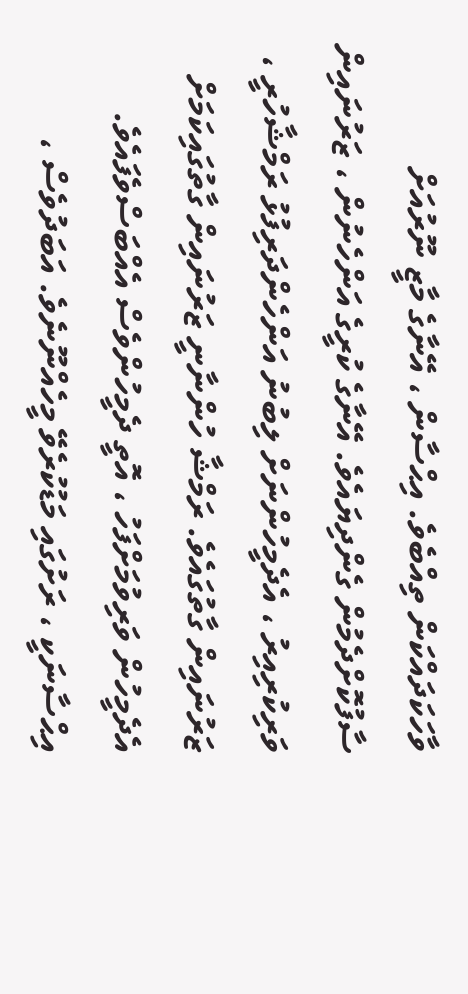ވާހަކަދައްކަން ތިއްބެވެ. އިޙްސާން ، އޭނާގެ މާޒީ ނޫރުއަށް ސާފުކޮށްދެމުން ގެންދިޔައެވެ. އޭނާގެ ކުރީގެ އަންހެނުން ، ޒަރުނައިން ވަރިކުރިއިރު ، އެދެމީހުންނަށް ލިބުނު އަންހެންދަރިފުޅު ރަމްޝާހުރީ ، ޒަރުނައިން ގާތުގައެވެ. ރަމްޝާ ހުންނާނީ ޒަރުނައިން ގާތުގައިކަމަށް އެދެމީހުން ވަރިވުމަށްފަހު ، އޮތީ ދެމީހުންވެސް އެއްބަސްވެފައެވެ. އިޙްސާނަކީ ، ރަށުގައި މަޑުކުރެވޭ މީހެއްނޫނެވެ. އަބަދުވެސް ،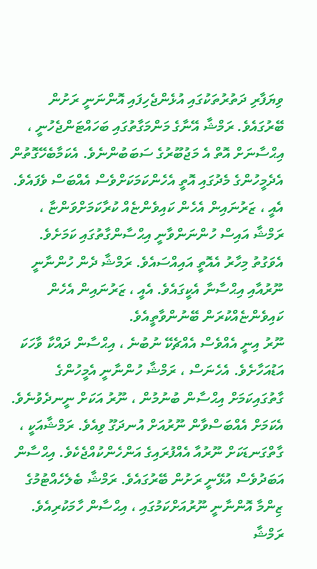ވިޔަފާރި ދަތުރުތަކުގައި އުޅެންޖެހިފައި އޮންނަނީ ރަށުން ބޭރުގައެވެ. ރަމްޝާ އޭނާގެ މަންމަގާތުގައި ބަހައްޓަންޖެހުނީ ، އިޙްސާނަށް އޮތް އެ މަޖުބޫރުގެ ސަބަބުންނެވެ. އެކަމާބެހޭގޮތުން އެދެމީހުންގެ މެދުގައި އޮތީ އެހެންކަމަކަށްވެސް އެއްބަސް ވެފައެވެ. އެއީ ، ޒަރުނައިން އެހެން ކައިވެންޏެއް ކުރާކަމަށްވަންޏާ ، ރަމްޝާ އައިސް ހުންނަންވާނީ އިޙްސާންގާތުގައި ކަމަށެވެ. އެވަގުތު މިހާރު އެއޮތީ އައިއްސައެވެ. ރަމްޝާ ދެން ހުންނާނީ ނޫރުއާއި އިޙްސާނާ އެކީގައެވެ. އެއީ ، ޒަރުނައިން އެހެން ކައިވެންޏެއްކުރަން ބޭނުންވާތީއެވެ.
ނޫރު އިނީ އެއްވެސް އެއްޗެކޭ ނުބުނެ ، އިޙްސާން ދައްކާ ވާހަކަ އަޑުއަހާށެވެ. އެހެނަސް ، ރަމްޝާ ހުންނާނީ އެމީހުންގެ ގާތުގައިކަމަށް އިޙްސާން ބުނުމުން ، ނޫރު އަކަށް ނީނދެވުނެވެ. އެކަމަށް އެއްބަސްވާން ނޫރުއަށް އުނދަގޫ ވިއެވެ. ރަމްޝާއަކީ ، ގާތްގަނޑަކަށް ނޫރުއާ އެއްފުރައިގެ އަންހެންކުއްޖެކެވެ. އިޙްސާން އަބަދުވެސް އުޅޭނީ ރަށުން ބޭރުގައެވެ. ރަމްޝާ ބެލެހެއްޓުމުގެ ޒިންމާ އޮންނާނީ ނޫރުއަށްކަމުގައި ، އިޙްސާން ހާމަކުރިއެވެ. ރަމްޝާ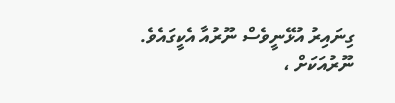ގިނައިރު އުޅޭނީވެސް ނޫރުއާ އެކީގައެވެ.
ނޫރުއަކަށް ،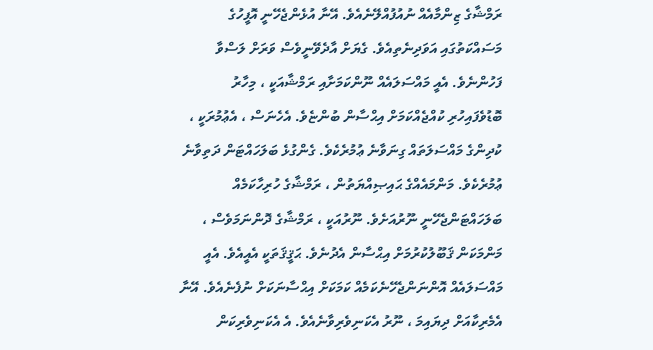ރަމްޝާގެ ޒިންމާއެއް ނުއުފުއްލޭނެއެވެ. އޭނާ އުޅެންޖެހޭނީ އޮފީހުގެ މަސައްކަތުގައި އަވަދިނެތިއެވެ. ގެޔަށް އާދެވޭނީވެސް ވަރަށް ލަސްވާ ފަހުންނެވެ. އެއީ މައްސަލައެއް ނޫންކަމަށާއި ރަމްޝާއަކީ ، މިހާރު ބޮޑުވެފައިހުރި ކުއްޖެއްކަމަށް އިޙްސާން ބުންޏެވެ. އެހެނަސް ، އެޢުމުރަކީ ، ކުދިންގެ މައްސަލަތައް ގިނަވާނެ ޢުމުރެކެވެ. ގެންގުޅެ ބަލަހައްޓަން ދަތިވާނެ ޢުމުރެކެވެ. މަންމައެއްގެ ޙައިޞިއްޔަތުން ، ރަމްޝާގެ ހުރިހާކަމެއް ބަލަހައްޓަންޖެހޭނީ ނޫރުއަށެވެ. ނޫރުއަކީ ، ރަމްޝާގެ ދޮންނަމަވެސް ، މަންމަކަން ޤަބޫލުކުރުމަށް އިޙްސާން އެދުނެވެ. ޙަޤީޤަތަކީ އެއީއެވެ. އެއީ މައްސަލައެއް އޮންނަންޖެހޭނެކަމެއް ކަމަކަށް އިޙްސާނަކަށް ނުފެނެއެވެ. އޭނާ އެމެރިކާއަށް ދިޔައިމަ ، ނޫރު އެކަނިވެރިވާނެއެވެ. އެ އެކަނިވެރިކަން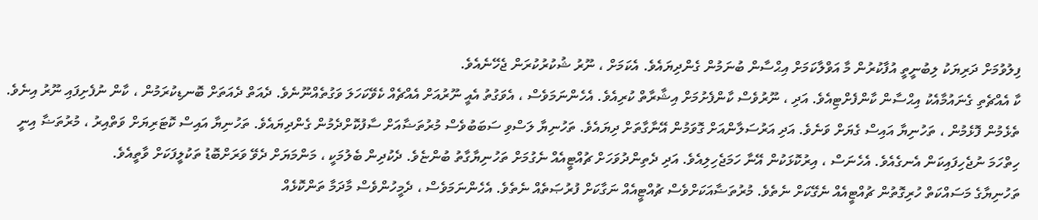ފިލުވުމަށް ދަރިޔަކު ލިބުނީތީ އުފާކުރުން މާ އަވްލާކަމަށް އިޙްސާން ބުނަމުން ގެންދިޔައެވެ. އެކަމަށް ، ނޫރު ޝުކުރުކުރަން ޖެހޭނެއެވެ.
ކާ އެއްޗެތި ގެނައުމާއެކު އިޙްސާން ކާންފެށްޓިއެވެ. އަދި ، ނޫރުވެސް ކާންފެށުމަށް އިޝާރާތް ކުރިއެވެ. އެހެންނަމަވެސް ، އެވަގުތު އެއީ ނޫރުއަށް އެއްޗެއް ކެވޭކަހަލަ ވަގުތެއްނޫނެވެ. ދެއަތް ދެއަތަށް ބޮނޑިކުރަމުން ، ކާން ނުފެށިފައި ނޫރު އިނެވެ.
ތެޅެމުން ފޮޅެމުން ، ތަހުނިޔާ އައިސް ގެޔަށް ވަނެވެ. އަދި އަރުސަލާންއަށް ގޮވަމުން އޭނާގާތަށް ދިޔައެވެ. ތަހުނިޔާ ލަސްވި ސަބަބުވެސް މުރުތަޟާއަށް ސާފުކޮށްދެމުން ގެންދިޔައެވެ. ތަހުނިޔާ އައިސް ކޮޓަރިޔަށް ވަތްއިރު ، މުރުތަޟާ އިނީ ހިތްހަމަ ނުޖެހިފައިކަން އެނގެއެވެ. އެހެނަސް ، އިރުކޮޅަކުން އޭނާ ހަމަޖެހިލިއެވެ. އަދި ދެތިންދުވަހަށް ޗުއްޓީއެއް ނެގުމަށް ތަހުނިޔާގާތު ބުންޏެވެ. ދެކުދިން ބެލުމަކީ ، މަންމަޔަށް ދެވޭ ވަރަށްބޮޑު ތަކުލީފަކަށް ވާތީއެވެ.
ތަހުނިޔާގެ މަސައްކަތް ހުރިގޮތުން ޗުއްޓީއެއް ނެގޭކަށް ނެތެވެ. މުރުތަޟާއަކަށްވެސް ޗުއްޓީއެއް ނަގާކަށް ފުރުޞަތެއް ނެތެވެ. އެހެންނަމަވެސް ، ދެމީހުންވެސް މާދަމާ ތަންކޮޅެއް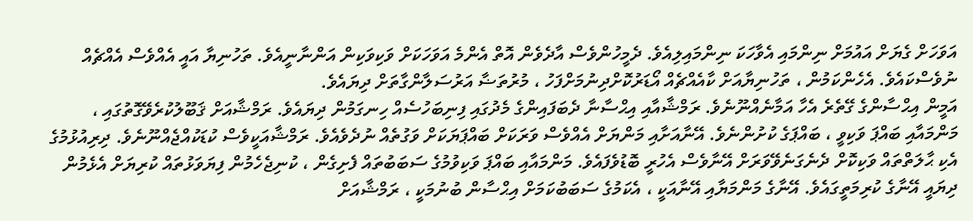އަވަހަށް ގެޔަށް އައުމަށް ނިންމައި އެވާހަކަ ނިންމައިލިއެވެ. ދެމީހުންވެސް އާދެވެން އޮތް އެންމެ އަވަހަކަށް ވަކިވަކިން އަންނާނީއެވެ. ތަހުނިޔާ އައީ އެއްވެސް އެއްޗެއް ނުވެސްކައެވެ. އެހެންކަމުން ، ތަހުނިޔާއަށް ކާއެއްޗެއް އޯޑަރުކޮށްދިނުމަށްފަހު ، މުރުތަޟާ އަރުސަލާންގާތަށް ދިޔައެވެ.
އަމީން އިޙްސާންގެ ގޭތެރެ އެހާ އަމާނެއްނޫނެވެ. ރަމްޝާއާއި އިޙްސާނާ ދެބަފައިންގެ މެދުގައި ފިނިބަހުސެއް ހިނގަމުން ދިޔައެވެ. ރަމްޝާއަށް ޤަބޫލުކުރެވޭގޮތުގައި ، މަންމައާއި ބައްޕަ ވަކިވީ ، ބައްޕަގެ ކުށުންނެވެ. އޭނާއަށާއި މަންޔަށް އެއްވެސް ވަރަކަށް ބައްޕަޔަކަށް ވަގުތެއް ނުދެވެއެވެ. ރަމްޝާއަކީވެސް ކުޑަކުއްޖެއްނޫނެވެ. ދިރިއުޅުމުގެ އެކި ޙާލަތްތައް ވަކިކޮށް ދެނެގަނެވޭވަރަށް އޭނާވެސް އެހުރީ ބޮޑުވެފައެވެ. މަންމައާއި ބައްޕަ ވަކިވުމުގެ ސަބަބުތައް ފެށިގެން ، ކުނިޖެހެމުން ފިޔަވަޅުތައް ކުރިޔަށް އެޅެމުން ދިޔައީ އޭނާގެ ކުރިމަތީގައެވެ. އޭނާގެ މަންމަޔާއި އޭނާއަކީ ، އެކަމުގެ ސަބަބުކަމަށް އިޙްސާން ބުނުމަކީ ، ރަމްޝާއަށް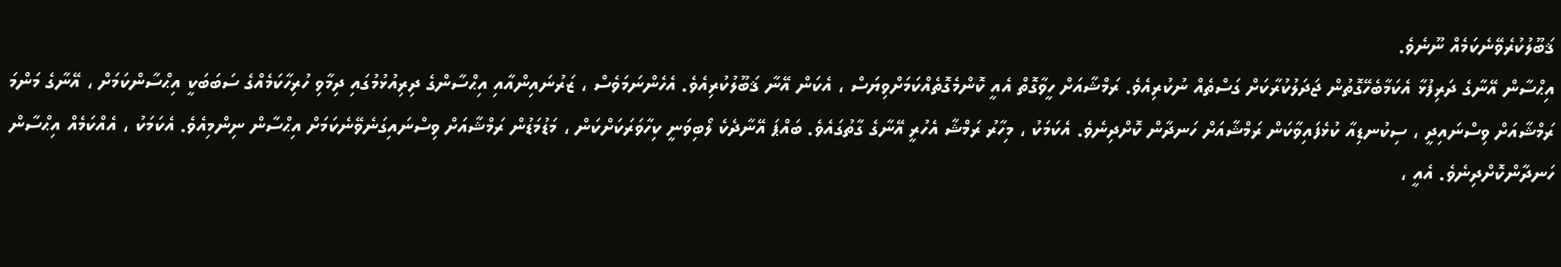ޤަބޫލުކުރެވޭނެކަމެއް ނޫނެވެ.
އިޙްސާން އޭނާގެ ދަރިފުޅާ އެކަމާބެހޭގޮތުން ޖަދަލުކުރާކަށް ގަސްތެއް ނުކުރިއެވެ. ރަމްޝާއަށް ހީވާގޮތް އެއީ ކޮންމެގޮތެއްކަމަށްވިޔަސް ، އެކަން އޭނާ ޤަބޫލުކުރިއެވެ. އެހެންނަމަވެސް ، ޒަރުނައިންއާއި އިޙްސާންގެ ދިރިއުޅުމުގައި ދިމާވި ހުރިހާކަމެއްގެ ސަބަބަކީ އިޙްސާންކަމަށް ، އޭނާގެ މަންމަ ރަމްޝާއަށް ވިސްނައިދީ ، ސިކުނޑިއާ ކުޅެފައިވާކަން ރަމްޝާއަށް ހަނދާން ކޮށްދިނެވެ. އެކަމަކު ، މިހާރު ރަމްޝާ އެހުރީ އޭނާގެ ގާތުގައެވެ. ބައްޕަ އޭނާދެކެ ލޯބިވަނީ ކިހާވަރަކަށްކަން ، މަޑުމަޑުން ރަމްޝާއަށް ވިސްނައިގަނެވޭނެކަމަށް އިޙްސާން ނިންމިއެވެ. އެކަމަކު ، އެއްކަމެއް އިޙްސާން ހަނދާންކޮށްދިނެވެ. އެއީ ،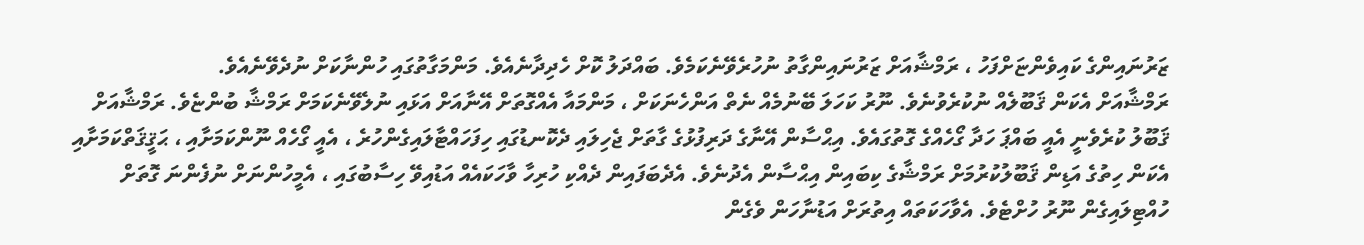ޒަރުނައިންގެ ކައިވެންޏަށްފަހު ، ރަމްޝާއަށް ޒަރުނައިންގާތު ނުހުރެވޭނެކަމެވެ. ބައްދަލު ކޮށް ހެދިދާނެއެވެ. މަންމަގާތުގައި ހުންނާކަށް ނުދެވޭނެއެވެ.
ރަމްޝާއަށް އެކަން ޤަބޫލެއް ނުކުރެވުނެވެ. ނޫރު ކަހަލަ ބޭނުމެއް ނެތް އަންހެނަކަށް ، މަންމައާ އެއްގޮތަށް އޭނާއަށް އަޅައި ނުލެވޭނެކަމަށް ރަމްޝާ ބުންޏެވެ. ރަމްޝާއަށް ޤަބޫލު ކުރެވެނީ އެއީ ބައްޕަ ހަދާ ގޯހެއްގެ ގޮތުގައެވެ. އިޙްސާން އޭނާގެ ދަރިފުޅުގެ ގާތަށް ޖެހިލައި ދެކޮނޑުގައި ހިފަހައްޓާލައިގެންހުރެ ، އެއީ ގޯހެއް ނޫންކަމަށާއި ، ޙަޤީޤަތްކަމަށާއި އެކަން ހިތުގެ އަޑިން ޤަބޫލުކުރުމަށް ރަމްޝާގެ ކިބައިން އިޙްސާން އެދުނެވެ. އެދެބަފައިން ދެއްކި ހުރިހާ ވާހަކައެއް އަޑުއިވޭ ހިސާބުގައި ، އެމީހުންނަށް ނުފެންނަ ގޮތަށް ހުއްޓިލައިގެން ނޫރު ހުށްޓެވެ. އެވާހަކަތައް އިތުރަށް އަޑުނާހަން ވެގެން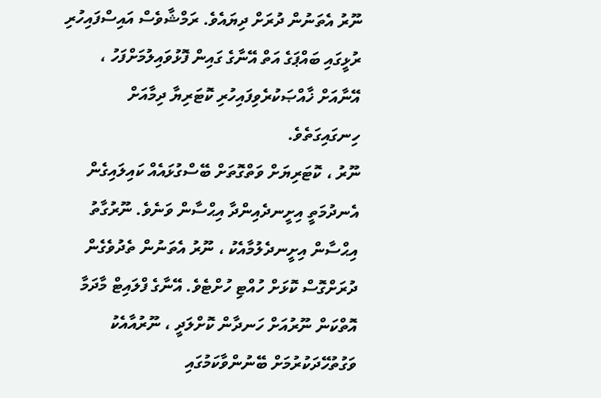ނޫރު އެތަނުން ދުރަށް ދިޔައެވެ. ރަމްޝާވެސް އައިސްފައިހުރި ރުޅީގައި ބައްޕަގެ އަތް އޭނާގެ ގައިން ފޮޅުވައިލުމަށްފަހު ، އޭނާއަށް ޚާއްޞަކުރެވިފައިހުރި ކޮޓަރިޔާ ދިމާއަށް ހިނގައިގަތެވެ.
ނޫރު ، ކޮޓަރިޔަށް ވަތްގޮތަށް ބޭސްގުޅައެއް ކައިލައިގެން އެނދުމަތީ އިށީނދެއިންދާ އިޙްސާން ވަނެވެ. ނޫރުގާތު އިޙްސާން އިށީނދެލުމާއެކު ، ނޫރު އެތަނުން ތެދުވެގެން ދުރަށްގޮސް ކޮޅަށް ހުއްޓި ހުށްޓެވެ. އޭނާގެ ފްލައިޓް މާދަމާ އޮތްކަން ނޫރުއަށް ހަނދާން ކޮށްލަދީ ، ނޫރުއާއެކު ވަގުތުހޭދަކުރުމަށް ބޭނުންވާކަމުގައި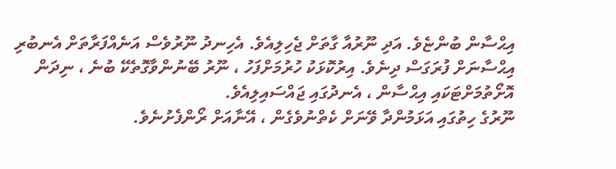އިޙްސާން ބުންޏެވެ. އަދި ނޫރުއާ ގާތަށް ޖެހިލިއެވެ. އެހިނދު ނޫރުވެސް އަނެއްފަރާތަށް އެނބުރި އިޙްސާނަށް ފުރަގަސް ދިނެވެ. އިރުކޮޅަކު ހުރުމަށްފަހު ، ނޫރު ބޭނުންވާގޮތެކޭ ބުނެ ، ނިދަން އޮށޯތުމަށްޓަކައި އިޙްސާން ، އެނދުގައި ޖައްސައިލިއެވެ.
ނޫރުގެ ހިތުގައި އަޅަމުންދާ ވޭނަށް ކެތްނުވެގެން ، އޭނާއަށް ރޯންފެށުނެވެ.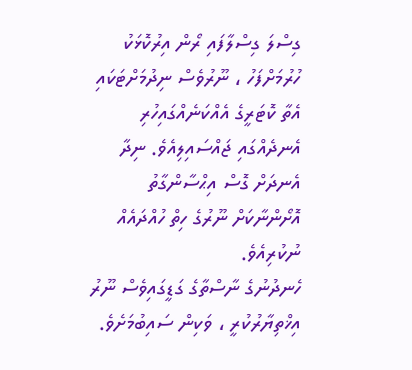ގިސްލަ ގިސްލާފައި ރޯން އިރުކޮޅަކު ހުރުމަށްފަހު ، ނޫރުވެސް ނިދުމަށްޓަކައި އެތާ ކޮޓަރީގެ އެއްކަނެއްގައިހުރި އެނދެއްގައި ޖައްސައިލިއެވެ. ނިދާ އެނދަށް ގޮސް އިޙްސާންގާތު އޮށޯންނާކަށް ނޫރުގެ ހިތް ހުއްދައެއް ނުކުރިއެވެ.
ހެނދުނުގެ ނާސްތާގެ ގަޑީގައިވެސް ނޫރު އިޚްތިޔާރުކުރީ ، ވަކިން ސައިބުމަށެވެ.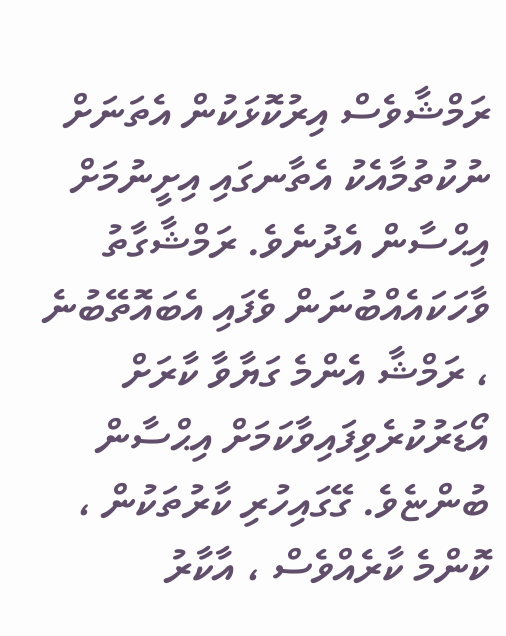ރަމްޝާވެސް އިރުކޮޅަކުން އެތަނަށް ނުކުތުމާއެކު އެތާނގައި އިށީނުމަށް އިޙްސާން އެދުނެވެ. ރަމްޝާގާތު ވާހަކައެއްބުނަން ވެފައި އެބައޮތޭބުނެ ، ރަމްޝާ އެންމެ ގަޔާވާ ކާރަށް އޯޑަރުކުރެވިފައިވާކަމަށް އިޙްސާން ބުންޏެވެ. ގޭގައިހުރި ކާރުތަކުން ، ކޮންމެ ކާރެއްވެސް ، އާކާރު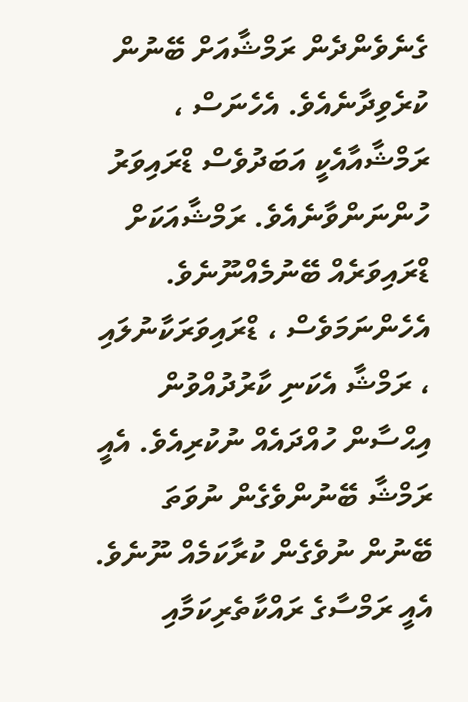ގެނެވެންދެން ރަމްޝާއަށް ބޭނުން ކުރެވިދާނެއެވެ. އެހެނަސް ، ރަމްޝާއާއެކީ އަބަދުވެސް ޑްރައިވަރު ހުންނަންވާނެއެވެ. ރަމްޝާއަކަށް ޑްރައިވަރެއް ބޭނުމެއްނޫނެވެ. އެހެންނަމަވެސް ، ޑްރައިވަރަކާނުލައި ، ރަމްޝާ އެކަނި ކާރުދުއްވުން އިޙްސާން ހުއްދައެއް ނުކުރިއެވެ. އެއީ ރަމްޝާ ބޭނުންވެގެން ނުވަތަ ބޭނުން ނުވެގެން ކުރާކަމެއް ނޫނެވެ. އެއީ ރަމްސާގެ ރައްކާތެރިކަމާއި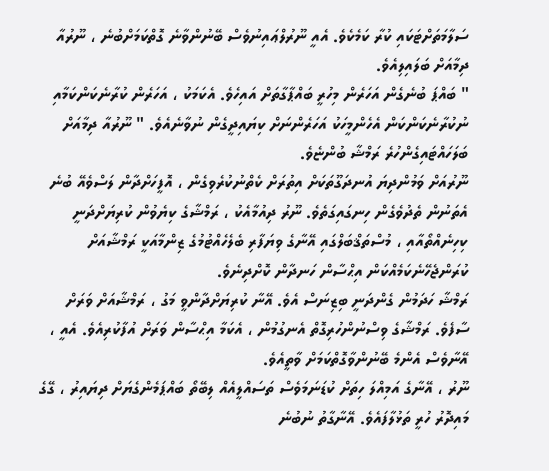ސަލާމަތަށްޓަކައި ކުރާ ކަމެކެވެ. އެއީ ނޫރުލްޢައިނުވެސް ބޭނުންވާނެ ގޮތްކަމަށްބުނެ ، ނޫރުއާ ދިމާއަށް ބަލައިލިއެވެ.
" ބައްޕަ ބުނެގެން އަހަރެން މިހުރީ ބައްޕާގާތަށް އައިހެވެ. އެކަމަކު ، އަހަރެން ކުރާނެކަންކަމާއި ނުކުރާނެކަންކަން އެހެންމީހަކު އަހަރެންނަށް ކިޔައިދީގެން ނުވާނެއެވެ. " ނޫރުއާ ދިމާއަށް ބަލަހައްޓައިގެންހުރެ ރަމްޝާ ބުންޏެވެ.
ނޫރުއަށް ވަމުންދިޔަ އުނދަގޫތަކަށް އިތުރަށް ކެތްނުކުރެވިގެން ، އޮފީހަށްދާން ލަސްވެއޭ ބުނެ އެތަނުން ތެދުވެގެން ހިނގައިގަތެވެ. ނޫރު ދިއުމާއެކު ، ރަމްޝާގެ ކިޔެވުން ކުރިޔަށްދަނީ ކިހިނެއްތޯއާއި ، މުސްތަޤްބަލްގައި އޭނާގެ ވިޔަފާރި ބެލެހެއްޓުމުގެ ޒިންމާއަކީ ރަމްޝާއަށް ކުރަންޖެހޭނެކަމެއްކަން އިޙްސާން ހަނދާން ކޮށްދިނެވެ.
ރަމްޝާ ހަދަމުން ގެންދަނީ ބިޒިނަސް އެވެ. އޭނާ ކުރިޔަށްދާންވީ މަގު ، ރަމްޝާއަށް ވަރަށް ސާފެވެ. ރަމްޝާގެ ވިސްނުންހުރިގޮތް އެނގުމުން ، އެކަމާ އިޙްސާން ވަރަށް އުފާކުރިއެވެ. އެއީ ، އޭނާވެސް އެންމެ ބޭނުންވާގޮތްކަމަށް ވާތީއެވެ.
ނޫރު ، އޭނާގެ އަމިއްލަ ހިތަށް ކުޑަނަމަވެސް ތަސައްލީއެއް ލިބޭތޯ ބައްޕަމެންގެޔަށް ދިޔައިރު ، ގޭގެ މައިދޮރު ހުރީ ތަޅުލާފައެވެ. އޭނާގާތު ނުބުނެ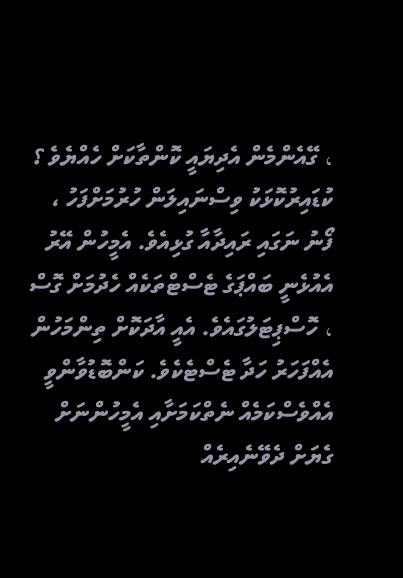، ގޭއެންމެން އެދިޔައީ ކޮންތާކަށް ހެއްޔެވެ ؟ ކުޑައިރުކޮޅަކު ވިސްނައިލަން ހުރުމަށްފަހު ، ފޯނު ނަގައި ރައިދާއާ ގުޅިއެވެ. އެމީހުން އޭރު އެއުޅެނީ ބައްޕަގެ ޓެސްޓްތަކެއް ހެދުމަށް ގޮސް ، ހޮސްޕިޓަލުގައެވެ. އެއީ އާދަކޮށް ތިންމަހުން އެއްފަހަރު ހަދާ ޓެސްޓެކެވެ. ކަންބޮޑުވާންވީ އެއްވެސްކަމެއް ނެތްކަމަށާއި އެމީހުންނަށް ގެޔަށް ދެވޭނެއިރެއް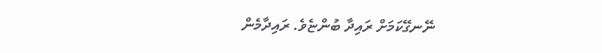ނޭނގޭކަމަށް ރައިދާ ބުންޏެވެ. ރައިދާމެން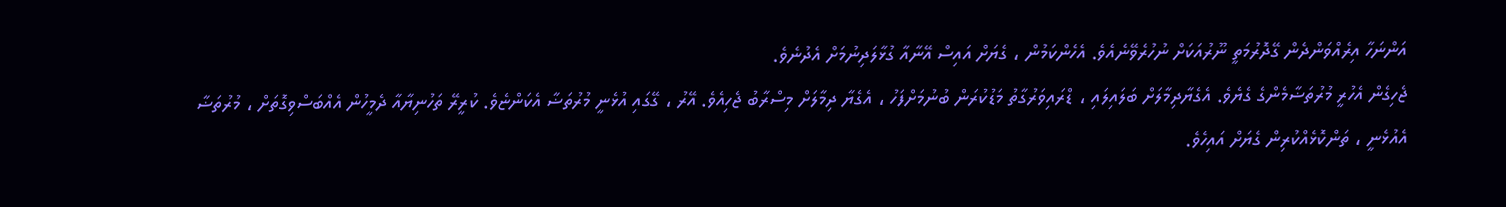އަންނަހާ އިރެއްވަންދެން ގޭދޮރުމަތީ ނޫރުއަކަށް ނުހުރެވޭނެއެވެ. އެހެންކަމުން ، ގެޔަށް އައިސް އޭނާއާ ގުޅާލަދިނުމަށް އެދުނެވެ.
ޖެހިގެން އެހުރީ މުރުތަޟާމެންގެ ގެޔެވެ. އެގެޔާދިމާލަށް ބަލައިލައި ، ޑްރައިވަރުގާތު މަޑުކުރަން ބުނުމަށްފަހު ، އެގެޔާ ދިމާލަށް މިސްރާބު ޖެހިއެވެ. އޭރު ، ގޭގައި އުޅެނީ މުރުތަޟާ އެކަންޏެވެ. ކުރީރޭ ތަހުނިޔާއާ ދެމީހުން އެއްބަސްވިގޮތަށް ، މުރުތަޟާ އެއުޅެނީ ، ތަންކޮޅެއްކުރިން ގެޔަށް އައިހެވެ.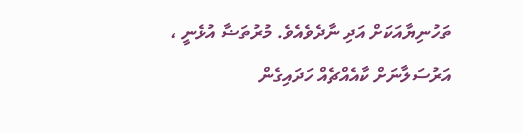ތަހުނިޔާއަކަށް އަދި ނާދެވެއެވެ. މުރުތަޟާ އުޅެނީ ، އަރުސަލާނަށް ކާއެއްޗެއް ހަދައިގެން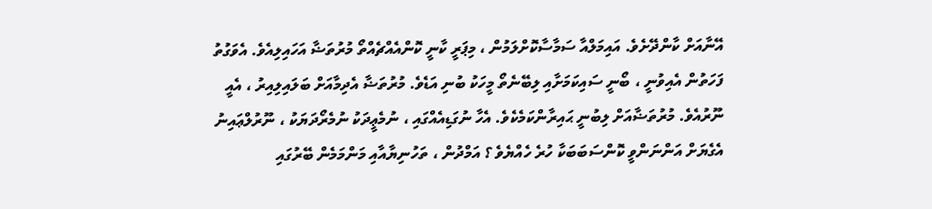އޭނާއަށް ކާންދޭށެވެ. އައިމަލްއާ ސަމާސާކޮށްލަމުން ، މިޕަރީ ކާނީ ކޮންއެއްޗެއްތޯ މުރުތަޟާ އަހައިލިއެވެ. އެވަގުތު ފަހަތުން އެއިވުނީ ، ބޯނީ ސައިކަމަށާއި ލިބޭނެތޯ މީހަކު ބުނި އަޑެވެ. މުރުތަޟާ އެދިމާއަށް ބަލައިލިއިރު ، އެއީ ނޫރުއެވެ. މުރުތަޟާއަށް ލިބުނީ ޙައިރާންކަމެކެވެ. އެހާ ނުގަޑިއެއްގައި ، ނުމެޢީދަކު ނުމެރޯދަޔަކު ، ނޫރުލްޢައިނު އެގެޔަށް އަންނަންވީ ކޮންސަބަބަކާ ހުރެ ހެއްޔެވެ ؟ އަމްދުން ، ތަހުނިޔާއާއި މަންމަމެން ބޭރުގައި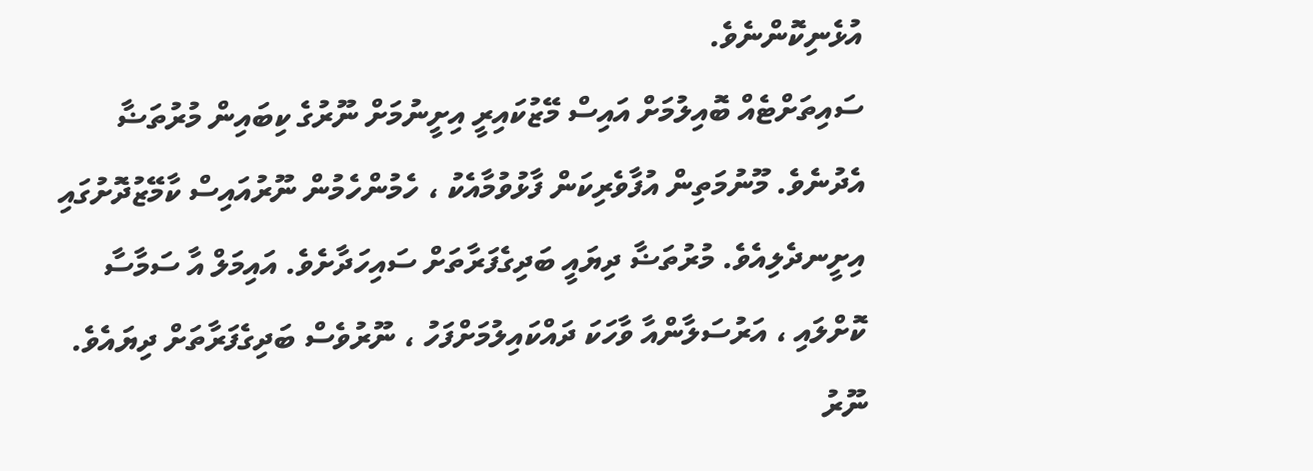އުޅެނިކޮންނެވެ.
ސައިތަށްޓެއް ބޮއިލުމަށް އައިސް މޭޒުކައިރީ އިށީނުމަށް ނޫރުގެ ކިބައިން މުރުތަޟާ އެދުނެވެ. މޫނުމަތިން އުފާވެރިކަން ފާޅުވުމާއެކު ، ހެމުންހެމުން ނޫރުއައިސް ކާމޭޒުދޮށުގައި އިށީނދެލިއެވެ. މުރުތަޟާ ދިޔައީ ބަދިގެފަރާތަށް ސައިހަދާށެވެ. އައިމަލް އާ ސަމާސާ ކޮށްލައި ، އަރުސަލާންއާ ވާހަކަ ދައްކައިލުމަށްފަހު ، ނޫރުވެސް ބަދިގެފަރާތަށް ދިޔައެވެ. ނޫރު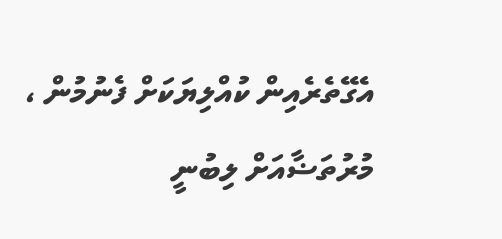އެގޭތެރެއިން ކުއްލިޔަކަށް ފެނުމުން ، މުރުތަޟާއަށް ލިބުނީ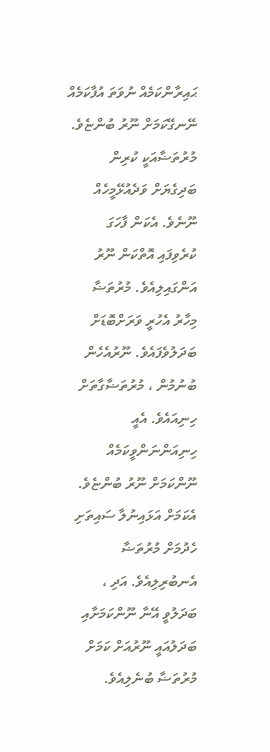ޙައިރާންކަމެއް ނުވަތަ އުފާކަމެއް ނޭނގޭކަމަށް ނޫރު ބުންޏެވެ.
މުރުތަޟާއަކީ ކުރިން ބަދިގެޔަށް ވަދެއުޅޭމީހެއް ނޫނެވެ. އެކަން ފާހަގަ ކުރެވިފައި އޮތްކަން ނޫރު އަންގައިލިއެވެ. މުރުތަޟާ މިހާރު އެހުރީ ވަރަށްބޮޑަށް ބަދަލުވެފައެވެ. ނޫރުއެހެން ބުނުމުން ، މުރުތަޟާގާތަށް ހިނިއައެވެ. އެއީ ހިނިއަންނަންވީކަމެއް ނޫންކަމަށް ނޫރު ބުންޏެވެ. އެކަމަށް އަޅައިނުލާ ސައިތަށި ހެދުމަށް މުރުތަޟާ އެނބުރިލިއެވެ. އަދި ، ބަދަލުވީ އޭނާ ނޫންކަމަށާއި ބަދަލުއައީ ނޫރުއަށް ކަމަށް މުރުތަޟާ ބުނެލިއެވެ.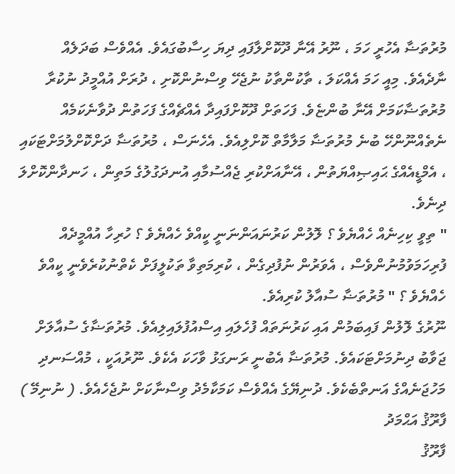މުރުތަޟާ އެހުރީ ހަމަ ، ނޫރު އޭނާ ދޫކޮށްލާފައި ދިޔަ ހިސާބުގައެވެ. އެއްވެސް ބަދަލެއް ނާދެއެވެ. މިއީ ހަމަ އެއްކަލަ ، ތާކުންތާކު ނުޖެހޭ ވިސްނުންކޮށި ، ދުރަށް އުއްމީދު ނުކުރާ މުރުތަޟާކަމަށް އޭނާ ބުންޏެވެ. ފަހަތަށް ދޫކޮށްފައިދާ އެއްޗެއްގެ ފަހަތުން ދުވާނެކަމެއް ނެތެއްނޫންހޭ ބުނެ މުރުތަޟާ މަލާމާތް ކޮށްލިއެވެ. އެހެނަސް ، މުރުތަޟާ ދަށްކޮށްލުމަށްޓަކައި ، އެމްޑީއެއްގެ ޙައިޞިއްޔަތުން ، އޭނާއަށްކުރި ޖެއްސުމާއި އުނދަގުލުގެ މަތިން ، ހަނދާންކޮށްލަ ދިނެވެ.
" ތިވީ ކިހިނެއް ހެއްޔެވެ ؟ ލޮލުން ކަރުނައަންނަނީ ކީއްވެ ހެއްޔެވެ ؟ ހުރިހާ އުއްމީދެއް ފުރިހަމަވުމުނުންވެސް ، އެވަރުން ނުފުދިގެން ، ކުރިމަތިވާ ތަކުލީފަށް ކެތްނުކުރެވެނީ ކީއްވެ ހެއްޔެވެ ؟ " މުރުތަޟާ ސުއާލު ކުރިއެވެ.
ނޫރުގެ ލޮލުން ފައިބަމުން އައި ކަރުނަތައް ފުހެލައި އިސްއުފުލައިލިއެވެ. މުރުތަޟާގެ ސުއާލަށް ޖަވާބު ދިނުމަށްޓަކައެވެ. މުރުތަޟާ އެބުނީ ރަނގަޅު ވާހަކަ އެކެވެ. ނޫރުއަކީ ، މުއްސަނދި މަހުޖަނެއްގެ އަނތްބެކެވެ. ދުނިޔޭގެ އެއްވެސް ކަމަކާމެދު ވިސްނާކަށް ނުޖެހެއެވެ. ( ނުނިމޭ )
ފާރޫޤު އަޙްމަދު
ފާރޫޤު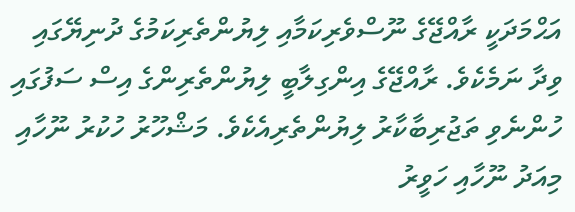އަޙްމަދަކީ ރާއްޖޭގެ ނޫސްވެރިކަމާއި ލިޔުންތެރިކަމުގެ ދުނިޔޭގައި ވިދާ ނަމެކެވެ. ރާއްޖޭގެ އިންގިލާބީ ލިޔުންތެރިންގެ އިސް ސަފުގައި ހުންނެވި ތަޖުރިބާކާރު ލިޔުންތެރިއެކެވެ. މަޝްހޫރު ހުކުރު ނޫހާއި މިއަދު ނޫހާއި ހަވީރު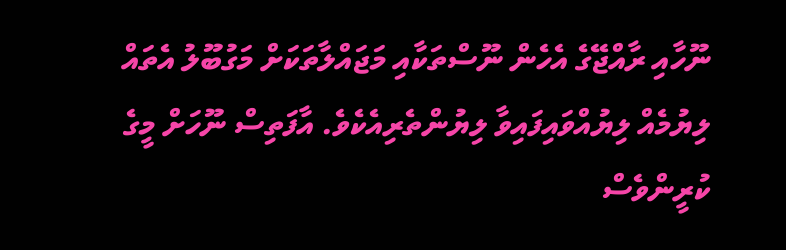ނޫހާއި ރާއްޖޭގެ އެހެން ނޫސްތަކާއި މަޖައްލާތަކަށް މަގުބޫލު އެތައް ލިޔުމެއް ލިޔުއްވައިފައިވާ ލިޔުންތެރިއެކެވެ. އާފަތިސް ނޫހަށް މީގެ ކުރީންވެސް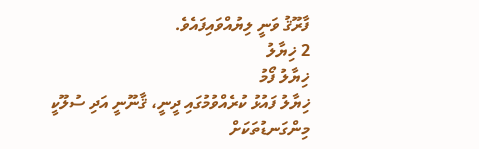ފާރޫޤު ވަނީ ލިޔުއްވައިފައެވެ.
2 ޚިޔާލު
ޚިޔާލު ފޯމު
ޚިޔާލު ފައުޅު ކުރެއްވުމުގައި ދީނީ، ޤާނޫނީ އަދި ސުލޫކީ މިންގަނޑުތަކަށް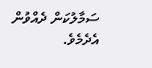ސަމާލުކަން ދެއްވުން އެދެމެވެ.